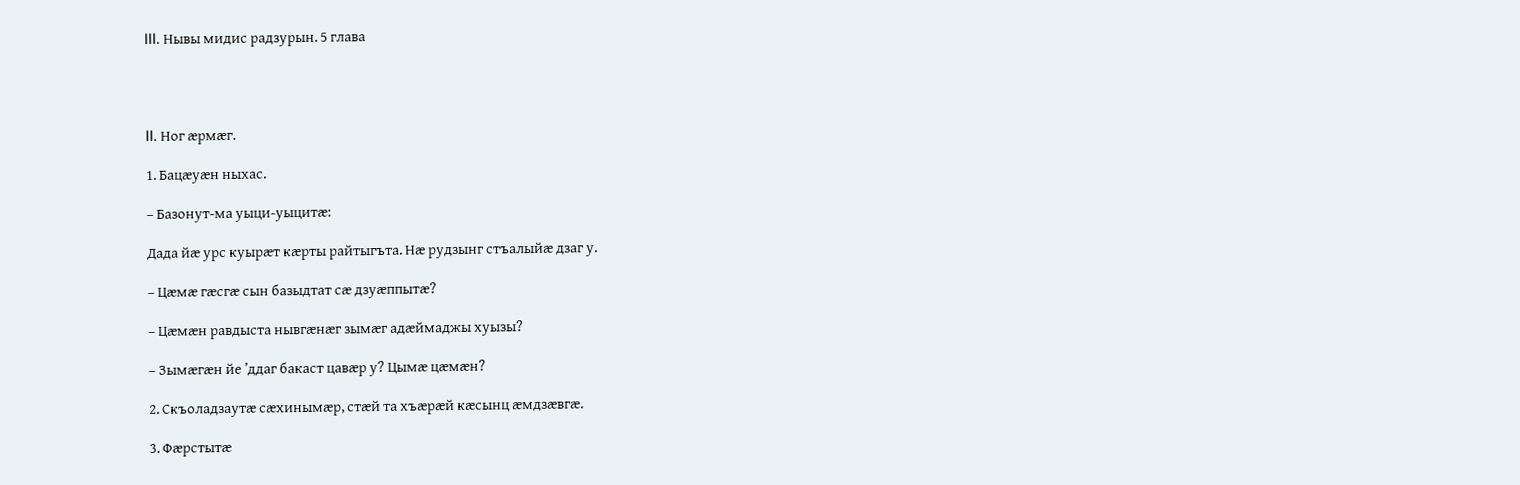III. Нывы мидис радзурын. 5 глава




II. Ног æрмæг.

1. Бацæуæн ныхас.

– Базонут-ма уыци-уыцитæ:

Дада йæ урс куырæт кæрты райтыгъта. Нæ рудзынг стъалыйæ дзаг у.

– Цæмæ гæсгæ сын базыдтат сæ дзуæппытæ?

– Цæмæн равдыста нывгæнæг зымæг адæймаджы хуызы?

– Зымæгæн йе ’ддаг бакаст цавæр у? Цымæ цæмæн?

2. Скъоладзаутæ сæхинымæр, стæй та хъæрæй кæсынц æмдзæвгæ.

3. Фæрстытæ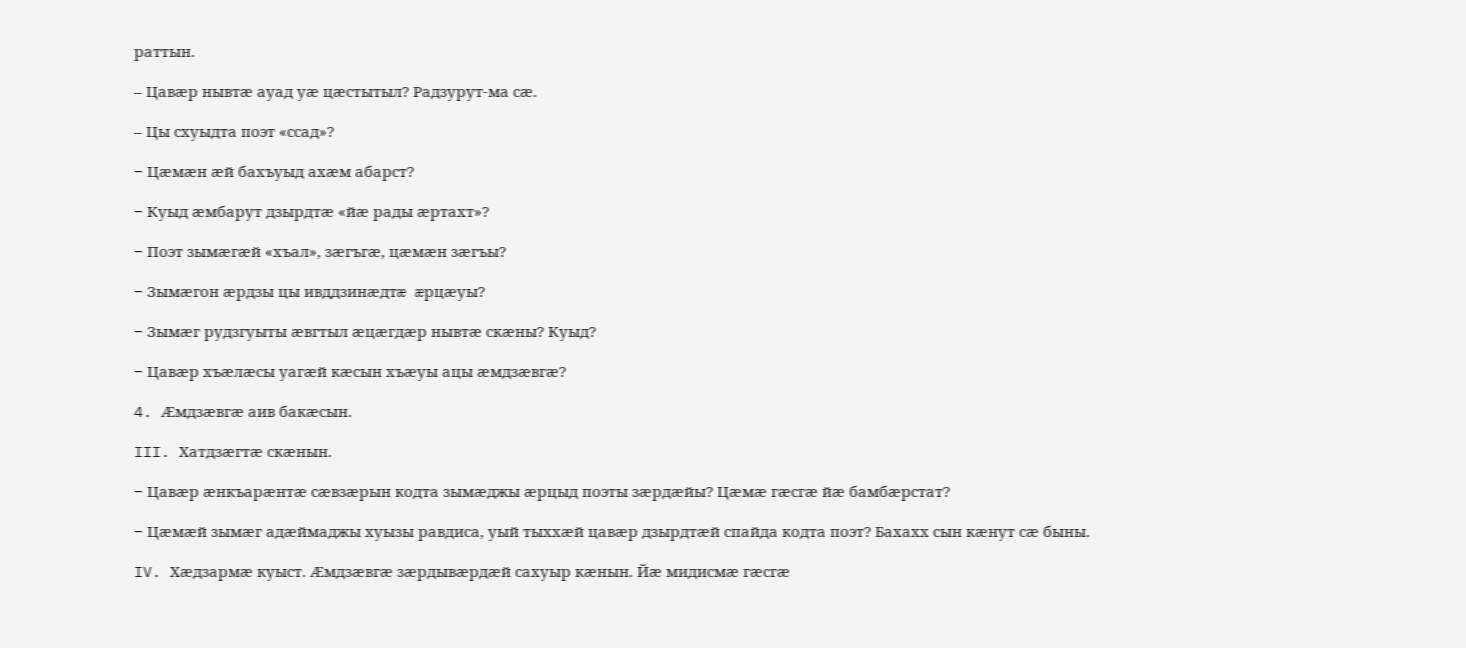раттын.

– Цавæр нывтæ ауад уæ цæстытыл? Радзурут-ма сæ.

– Цы схуыдта поэт «ссад»?

− Цæмæн æй бахъуыд ахæм абарст?

− Куыд æмбарут дзырдтæ «йæ рады æртахт»?

− Поэт зымæгæй «хъал», зæгъгæ, цæмæн зæгъы?

− Зымæгон æрдзы цы ивддзинæдтæ æрцæуы?

− Зымæг рудзгуыты æвгтыл æцæгдæр нывтæ скæны? Куыд?

− Цавæр хъæлæсы уагæй кæсын хъæуы ацы æмдзæвгæ?

4. Æмдзæвгæ аив бакæсын.

III. Хатдзæгтæ скæнын.

− Цавæр æнкъарæнтæ сæвзæрын кодта зымæджы æрцыд поэты зæрдæйы? Цæмæ гæсгæ йæ бамбæрстат?

− Цæмæй зымæг адæймаджы хуызы равдиса, уый тыххæй цавæр дзырдтæй спайда кодта поэт? Бахахх сын кæнут сæ быны.

IV. Хæдзармæ куыст. Æмдзæвгæ зæрдывæрдæй сахуыр кæнын. Йæ мидисмæ гæсгæ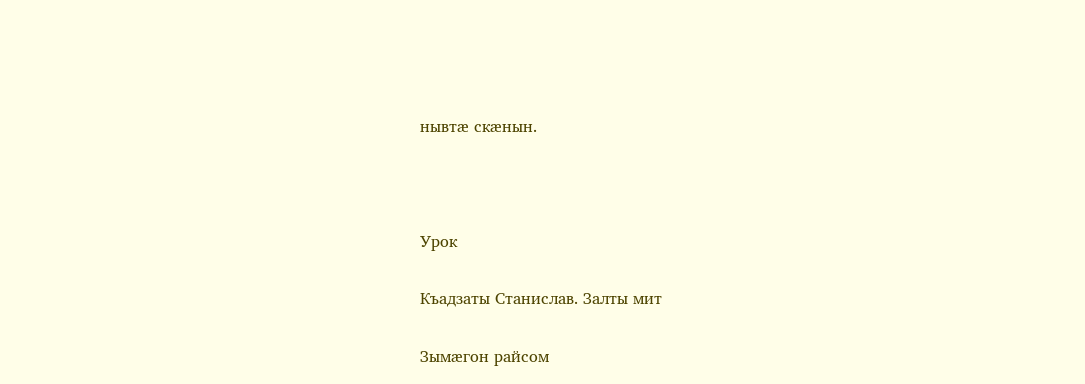нывтæ скæнын.



Урок

Къадзаты Станислав. Залты мит

Зымæгон райсом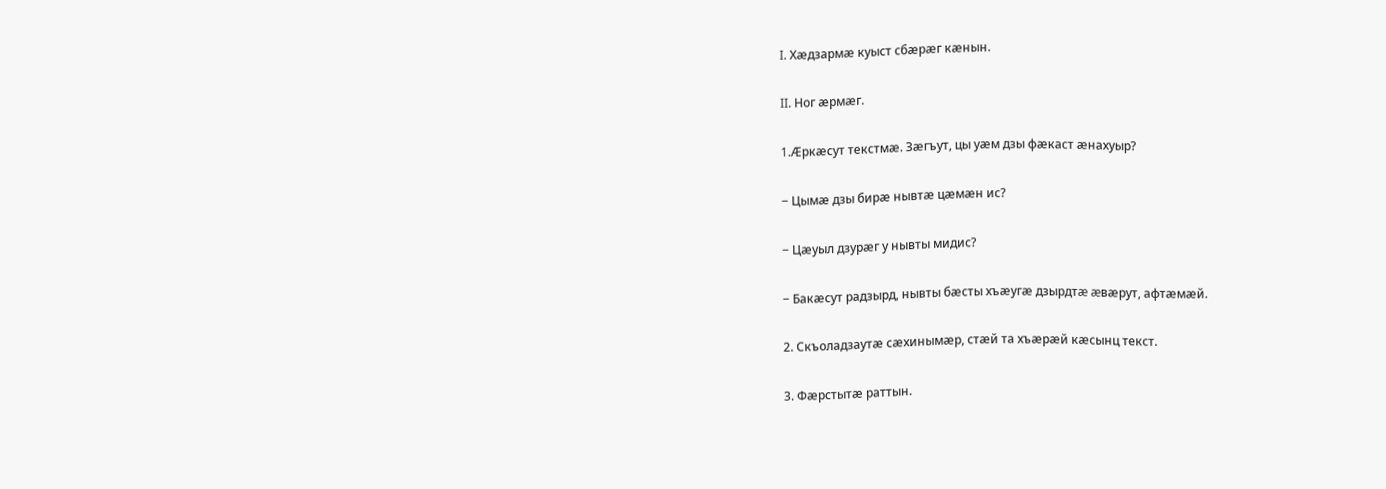I. Хæдзармæ куыст сбæрæг кæнын.

II. Ног æрмæг.

1.Æркæсут текстмæ. Зæгъут, цы уæм дзы фæкаст æнахуыр?

− Цымæ дзы бирæ нывтæ цæмæн ис?

− Цæуыл дзурæг у нывты мидис?

− Бакæсут радзырд, нывты бæсты хъæугæ дзырдтæ æвæрут, афтæмæй.

2. Скъоладзаутæ сæхинымæр, стæй та хъæрæй кæсынц текст.

3. Фæрстытæ раттын.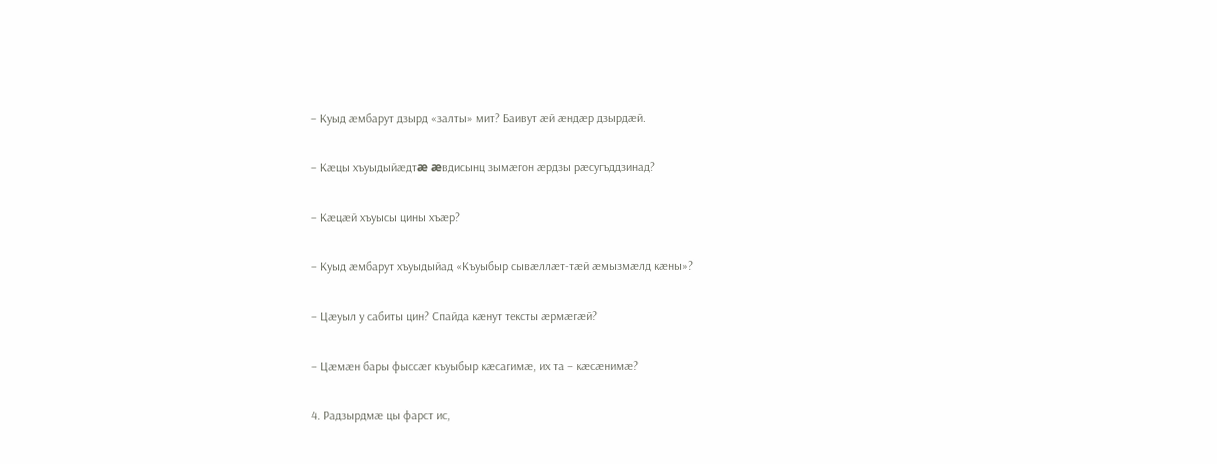− Куыд æмбарут дзырд «залты» мит? Баивут æй æндæр дзырдæй.

− Кæцы хъуыдыйæдтæ æвдисынц зымæгон æрдзы рæсугъддзинад?

− Кæцæй хъуысы цины хъæр?

− Куыд æмбарут хъуыдыйад «Къуыбыр сывæллæт-тæй æмызмæлд кæны»?

− Цæуыл у сабиты цин? Спайда кæнут тексты æрмæгæй?

− Цæмæн бары фыссæг къуыбыр кæсагимæ, их та – кæсæнимæ?

4. Радзырдмæ цы фарст ис,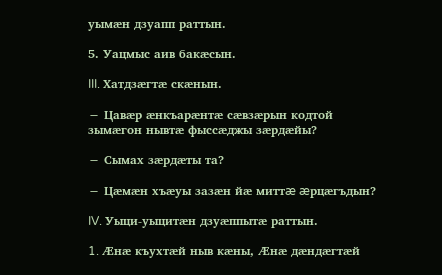уымæн дзуапп раттын.

5. Уацмыс аив бакæсын.

III. Хатдзæгтæ скæнын.

− Цавæр æнкъарæнтæ сæвзæрын кодтой зымæгон нывтæ фыссæджы зæрдæйы?

− Сымах зæрдæты та?

− Цæмæн хъæуы зазæн йæ миттæ æрцæгъдын?

IV. Уыци-уыцитæн дзуæппытæ раттын.

1. Æнæ къухтæй ныв кæны, Æнæ дæндæгтæй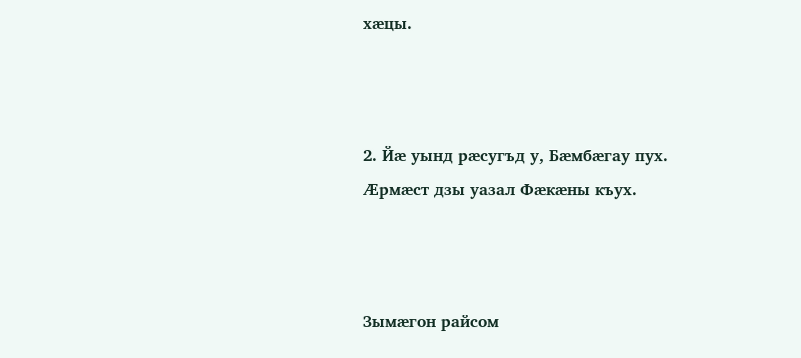хæцы.



2. Йæ уынд рæсугъд у, Бæмбæгау пух. Æрмæст дзы уазал Фæкæны къух.



Зымæгон райсом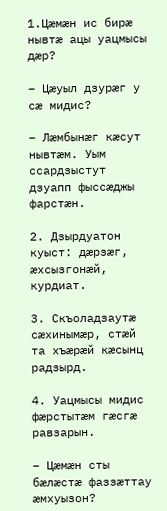1.Цæмæн ис бирæ нывтæ ацы уацмысы дæр?

− Цæуыл дзурæг у сæ мидис?

− Лæмбынæг кæсут нывтæм. Уым ссардзыстут дзуапп фыссæджы фарстæн.

2. Дзырдуатон куыст: дæрзæг, æхсызгонæй, курдиат.

3. Скъоладзаутæ сæхинымæр, стæй та хъæрæй кæсынц радзырд.

4. Уацмысы мидис фæрстытæм гæсгæ равзарын.

− Цæмæн сты бæлæстæ фаззæттау æмхуызон?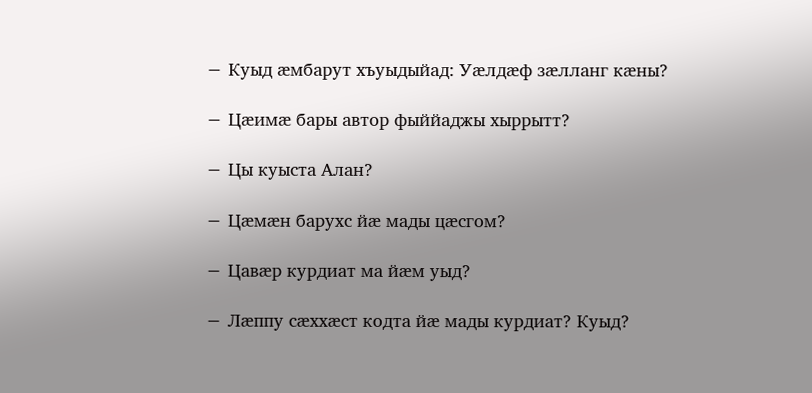− Куыд æмбарут хъуыдыйад: Уæлдæф зæлланг кæны?

− Цæимæ бары автор фыййаджы хыррытт?

− Цы куыста Алан?

− Цæмæн барухс йæ мады цæсгом?

− Цавæр курдиат ма йæм уыд?

− Лæппу сæххæст кодта йæ мады курдиат? Куыд?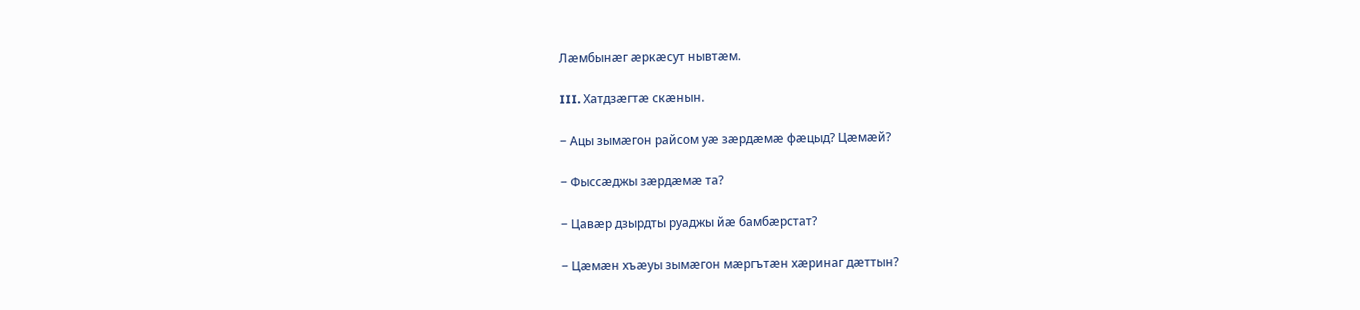Лæмбынæг æркæсут нывтæм.

III. Хатдзæгтæ скæнын.

− Ацы зымæгон райсом уæ зæрдæмæ фæцыд? Цæмæй?

− Фыссæджы зæрдæмæ та?

− Цавæр дзырдты руаджы йæ бамбæрстат?

− Цæмæн хъæуы зымæгон мæргътæн хæринаг дæттын?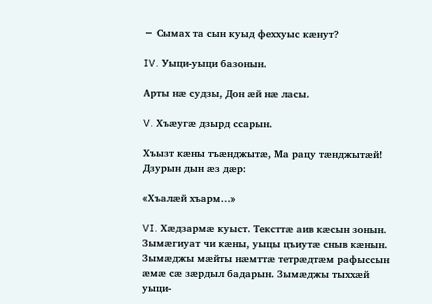− Сымах та сын куыд феххуыс кæнут?

IV. Уыци-уыци базонын.

Арты нæ судзы, Дон æй нæ ласы.

V. Хъæугæ дзырд ссарын.

Хъызт кæны тъæнджытæ, Ма рацу тæнджытæй! Дзурын дын æз дæр:

«Хъалæй хъарм…»

VI. Хæдзармæ куыст. Тексттæ аив кæсын зонын. Зымæгиуат чи кæны, уыцы цъиутæ сныв кæнын. Зымæджы мæйты нæмттæ тетрæдтæм рафыссын æмæ сæ зæрдыл бадарын. Зымæджы тыххæй уыци-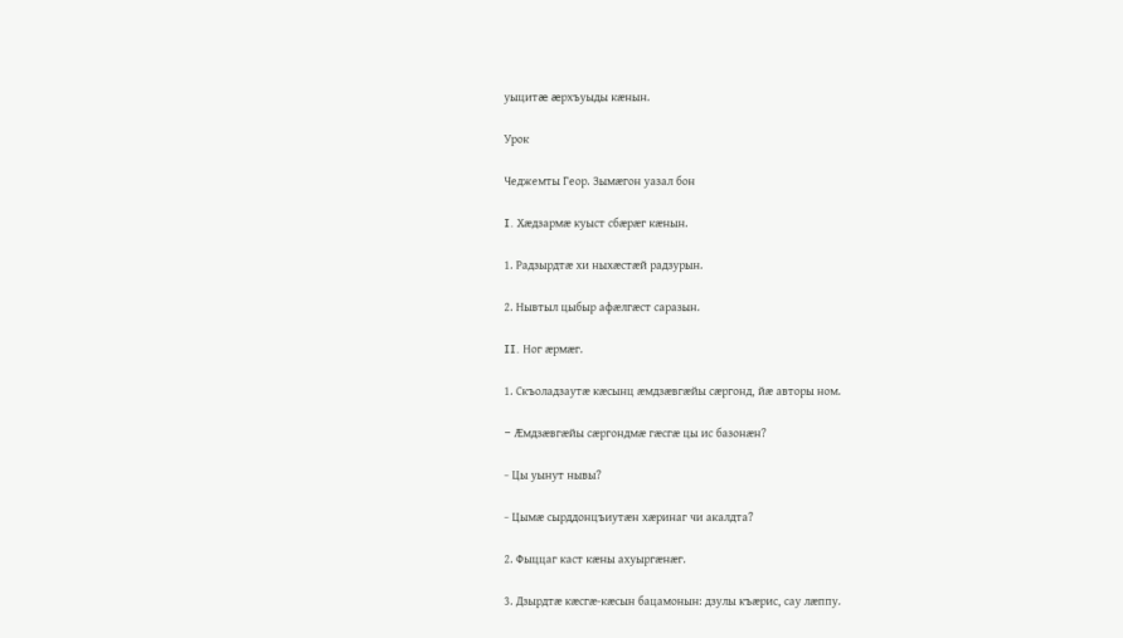уыцитæ æрхъуыды кæнын.

Урок

Чеджемты Геор. Зымæгон уазал бон

I. Хæдзармæ куыст сбæрæг кæнын.

1. Радзырдтæ хи ныхæстæй радзурын.

2. Нывтыл цыбыр афæлгæст саразын.

II. Ног æрмæг.

1. Скъоладзаутæ кæсынц æмдзæвгæйы сæргонд, йæ авторы ном.

− Æмдзæвгæйы сæргондмæ гæсгæ цы ис базонæн?

− Цы уынут нывы?

− Цымæ сырддонцъиутæн хæринаг чи акалдта?

2. Фыццаг каст кæны ахуыргæнæг.

3. Дзырдтæ кæсгæ-кæсын бацамонын: дзулы къæрис, сау лæппу.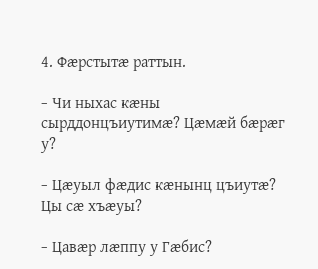4. Фæрстытæ раттын.

− Чи ныхас кæны сырддонцъиутимæ? Цæмæй бæрæг у?

− Цæуыл фæдис кæнынц цъиутæ? Цы сæ хъæуы?

− Цавæр лæппу у Гæбис?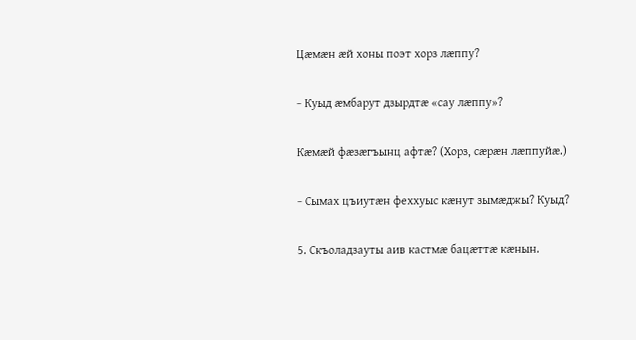Цæмæн æй хоны поэт хорз лæппу?

− Куыд æмбарут дзырдтæ «сау лæппу»?

Кæмæй фæзæгъынц афтæ? (Хорз, сæрæн лæппуйæ.)

− Сымах цъиутæн феххуыс кæнут зымæджы? Куыд?

5. Скъоладзауты аив кастмæ бацæттæ кæнын.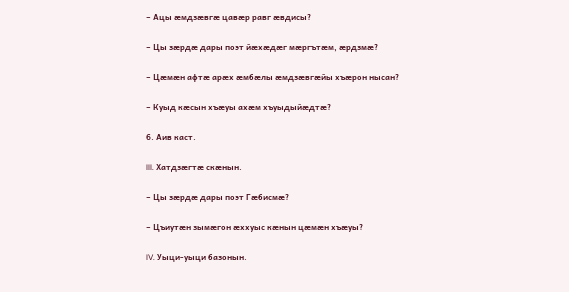− Ацы æмдзæвгæ цавæр равг æвдисы?

− Цы зæрдæ дары поэт йæхæдæг мæргътæм, æрдзмæ?

− Цæмæн афтæ арæх æмбæлы æмдзæвгæйы хъæрон нысан?

− Куыд кæсын хъæуы ахæм хъуыдыйæдтæ?

6. Аив каст.

III. Хатдзæгтæ скæнын.

− Цы зæрдæ дары поэт Гæбисмæ?

− Цъиутæн зымæгон æххуыс кæнын цæмæн хъæуы?

IV. Уыци-уыци базонын.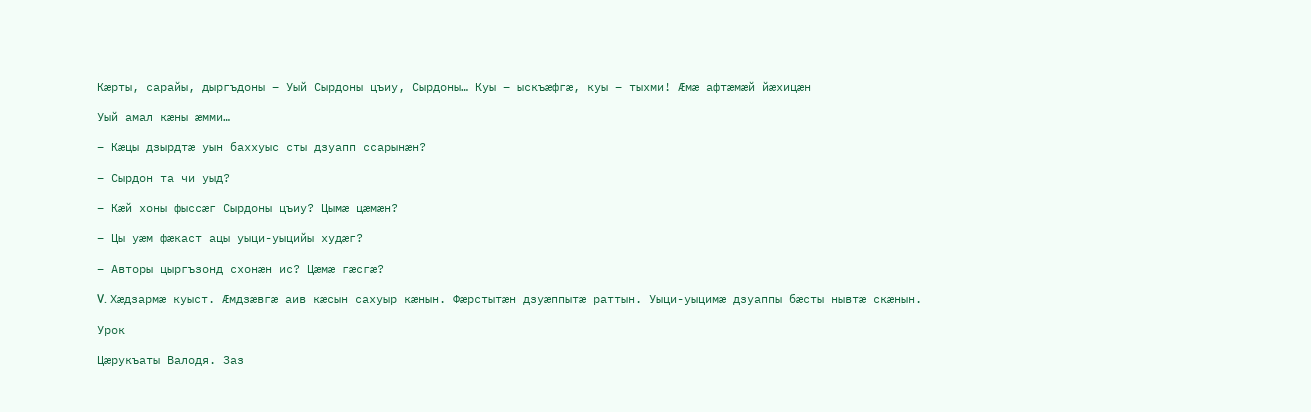Кæрты, сарайы, дыргъдоны – Уый Сырдоны цъиу, Сырдоны… Куы – ыскъæфгæ, куы – тыхми! Æмæ афтæмæй йæхицæн

Уый амал кæны æмми…

− Кæцы дзырдтæ уын баххуыс сты дзуапп ссарынæн?

− Сырдон та чи уыд?

− Кæй хоны фыссæг Сырдоны цъиу? Цымæ цæмæн?

− Цы уæм фæкаст ацы уыци-уыцийы худæг?

− Авторы цыргъзонд схонæн ис? Цæмæ гæсгæ?

V. Хæдзармæ куыст. Æмдзæвгæ аив кæсын сахуыр кæнын. Фæрстытæн дзуæппытæ раттын. Уыци-уыцимæ дзуаппы бæсты нывтæ скæнын.

Урок

Цæрукъаты Валодя. Заз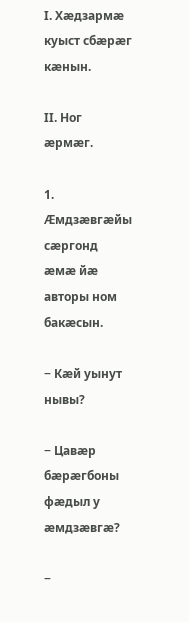I. Хæдзармæ куыст сбæрæг кæнын.

II. Ног æрмæг.

1. Æмдзæвгæйы сæргонд æмæ йæ авторы ном бакæсын.

− Кæй уынут нывы?

− Цавæр бæрæгбоны фæдыл у æмдзæвгæ?

−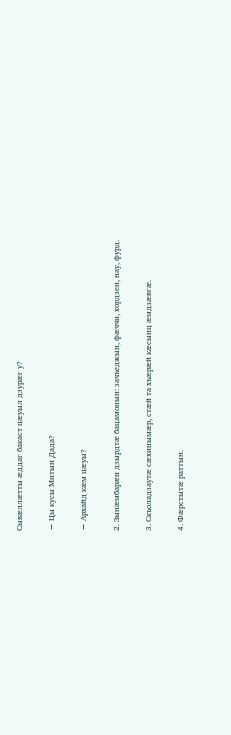Сывæллæтты æддаг бакаст цæуыл дзурæг у?

− Цы кусы Митын Дада?

− Архайд кæм цæуы?

2. Зынæмбарæн дзырдтæ бацамонын: зачъеджын, фæччи, хордзен, нау, фурд.

3. Скъоладзаутæ сæхинымæр, стæй та хъæрæй кæсынц æмдзæвгæ.

4. Фæрстытæ раттын.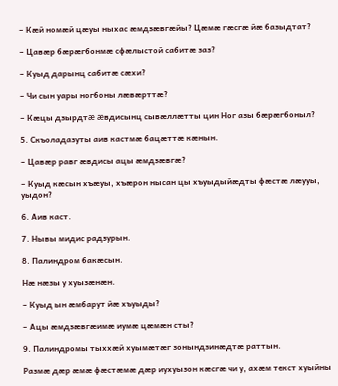− Кæй номæй цæуы ныхас æмдзæвгæйы? Цæмæ гæсгæ йæ базыдтат?

− Цавæр бæрæгбонмæ сфæлыстой сабитæ заз?

− Куыд дарынц сабитæ сæхи?

− Чи сын уары ногбоны лæвæрттæ?

− Кæцы дзырдтæ æвдисынц сывæллæтты цин Ног азы бæрæгбоныл?

5. Скъоладазуты аив кастмæ бацæттæ кæнын.

− Цавæр равг æвдисы ацы æмдзæвгæ?

− Куыд кæсын хъæуы, хъæрон нысан цы хъуыдыйæдты фæстæ лæууы, уыдон?

6. Аив каст.

7. Нывы мидис радзурын.

8. Палиндром бакæсын.

Нæ нæзы у хуызæнæн.

− Куыд ын æмбарут йæ хъуыды?

− Ацы æмдзæвгæимæ иумæ цæмæн сты?

9. Палиндромы тыххæй хуымæтæг зонындзинæдтæ раттын.

Размæ дæр æмæ фæстæмæ дæр иухуызон кæсгæ чи у, ахæм текст хуыйны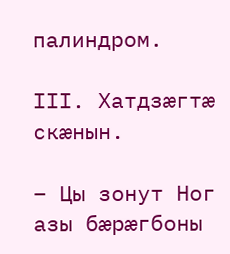палиндром.

III. Хатдзæгтæ скæнын.

− Цы зонут Ног азы бæрæгбоны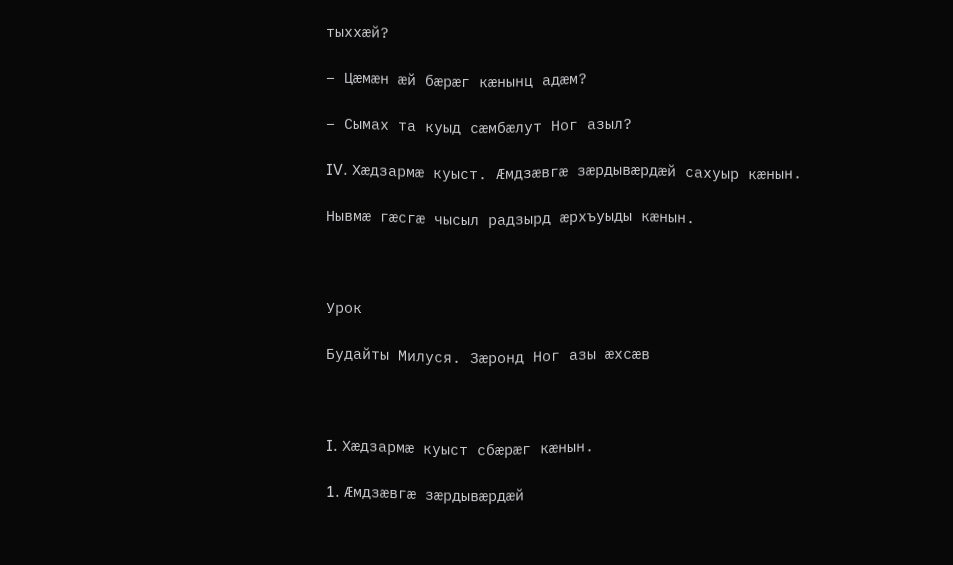тыххæй?

− Цæмæн æй бæрæг кæнынц адæм?

− Сымах та куыд сæмбæлут Ног азыл?

IV. Хæдзармæ куыст. Æмдзæвгæ зæрдывæрдæй сахуыр кæнын.

Нывмæ гæсгæ чысыл радзырд æрхъуыды кæнын.



Урок

Будайты Милуся. Зæронд Ног азы æхсæв



I. Хæдзармæ куыст сбæрæг кæнын.

1. Æмдзæвгæ зæрдывæрдæй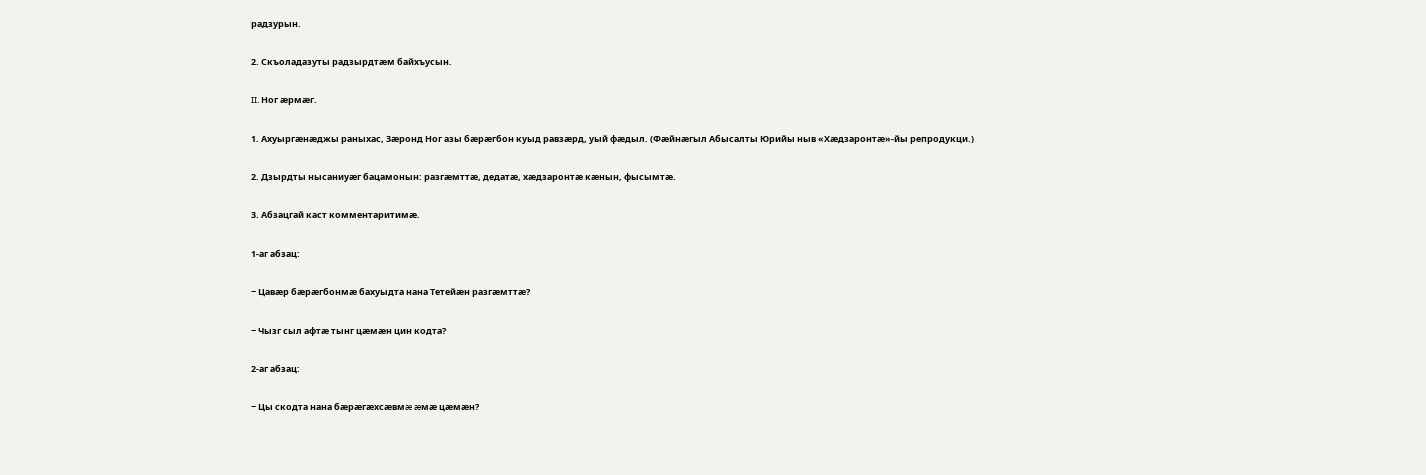радзурын.

2. Скъоладазуты радзырдтæм байхъусын.

II. Ног æрмæг.

1. Ахуыргæнæджы раныхас, Зæронд Ног азы бæрæгбон куыд равзæрд, уый фæдыл. (Фæйнæгыл Абысалты Юрийы ныв «Хæдзаронтæ»-йы репродукци.)

2. Дзырдты нысаниуæг бацамонын: разгæмттæ, дедатæ, хæдзаронтæ кæнын, фысымтæ.

3. Абзацгай каст комментаритимæ.

1-аг абзац:

− Цавæр бæрæгбонмæ бахуыдта нана Тетейæн разгæмттæ?

− Чызг сыл афтæ тынг цæмæн цин кодта?

2-аг абзац:

− Цы скодта нана бæрæгæхсæвмæ æмæ цæмæн?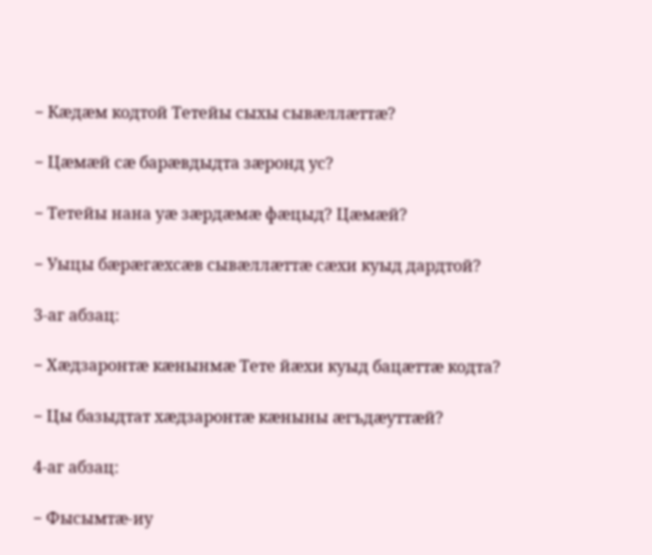− Кæдæм кодтой Тетейы сыхы сывæллæттæ?

− Цæмæй сæ барæвдыдта зæронд ус?

− Тетейы нана уæ зæрдæмæ фæцыд? Цæмæй?

− Уыцы бæрæгæхсæв сывæллæттæ сæхи куыд дардтой?

3-аг абзац:

− Хæдзаронтæ кæнынмæ Тете йæхи куыд бацæттæ кодта?

− Цы базыдтат хæдзаронтæ кæныны æгъдæуттæй?

4-аг абзац:

− Фысымтæ-иу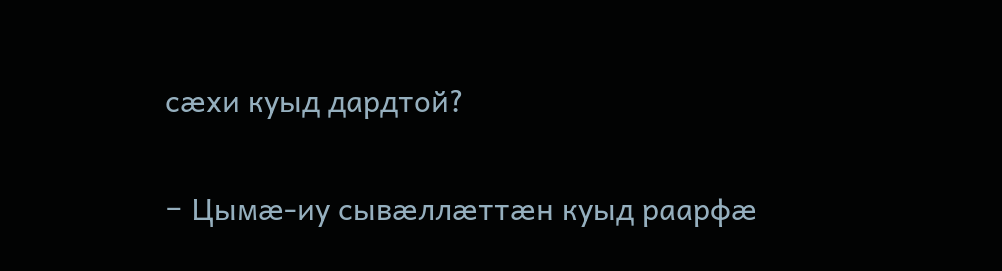сæхи куыд дардтой?

− Цымæ-иу сывæллæттæн куыд раарфæ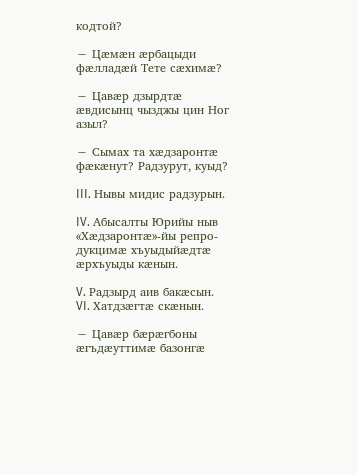кодтой?

− Цæмæн æрбацыди фæлладæй Тете сæхимæ?

− Цавæр дзырдтæ æвдисынц чызджы цин Ног азыл?

− Сымах та хæдзаронтæ фæкæнут? Радзурут, куыд?

III. Нывы мидис радзурын.

IV. Абысалты Юрийы ныв «Хæдзаронтæ»-йы репро- дукцимæ хъуыдыйæдтæ æрхъуыды кæнын.

V. Радзырд аив бакæсын. VI. Хатдзæгтæ скæнын.

− Цавæр бæрæгбоны æгъдæуттимæ базонгæ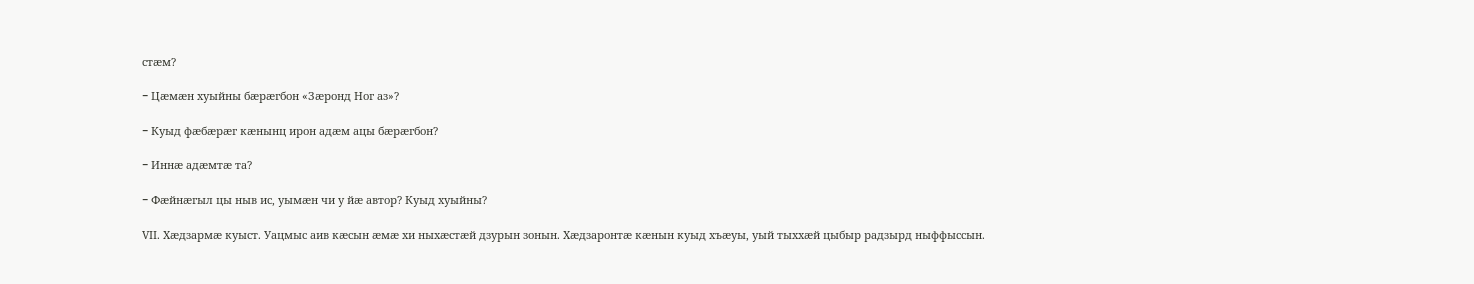стæм?

− Цæмæн хуыйны бæрæгбон «Зæронд Ног аз»?

− Куыд фæбæрæг кæнынц ирон адæм ацы бæрæгбон?

− Иннæ адæмтæ та?

− Фæйнæгыл цы ныв ис, уымæн чи у йæ автор? Куыд хуыйны?

VII. Хæдзармæ куыст. Уацмыс аив кæсын æмæ хи ныхæстæй дзурын зонын. Хæдзаронтæ кæнын куыд хъæуы, уый тыххæй цыбыр радзырд ныффыссын.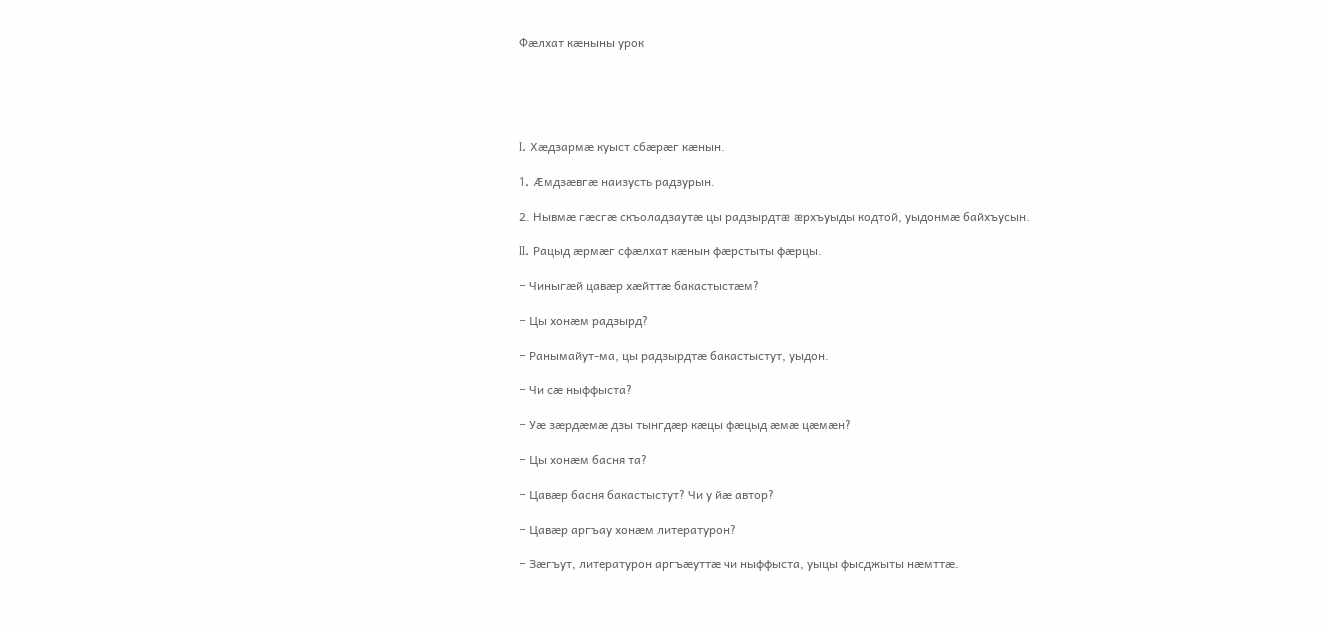Фæлхат кæныны урок





I. Хæдзармæ куыст сбæрæг кæнын.

1. Æмдзæвгæ наизусть радзурын.

2. Нывмæ гæсгæ скъоладзаутæ цы радзырдтæ æрхъуыды кодтой, уыдонмæ байхъусын.

II. Рацыд æрмæг сфæлхат кæнын фæрстыты фæрцы.

− Чиныгæй цавæр хæйттæ бакастыстæм?

− Цы хонæм радзырд?

− Ранымайут-ма, цы радзырдтæ бакастыстут, уыдон.

− Чи сæ ныффыста?

− Уæ зæрдæмæ дзы тынгдæр кæцы фæцыд æмæ цæмæн?

− Цы хонæм басня та?

− Цавæр басня бакастыстут? Чи у йæ автор?

− Цавæр аргъау хонæм литературон?

− Зæгъут, литературон аргъæуттæ чи ныффыста, уыцы фысджыты нæмттæ.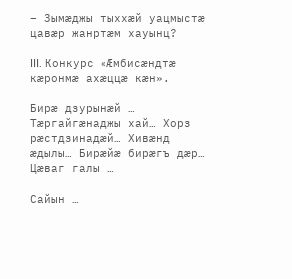− Зымæджы тыххæй уацмыстæ цавæр жанртæм хауынц?

III. Конкурс «Æмбисæндтæ кæронмæ ахæццæ кæн».

Бирæ дзурынæй … Тæргайгæнаджы хай… Хорз рæстдзинадæй… Хивæнд æдылы… Бирæйæ бирæгъ дæр… Цæваг галы …

Сайын …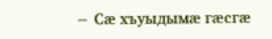− Сæ хъуыдымæ гæсгæ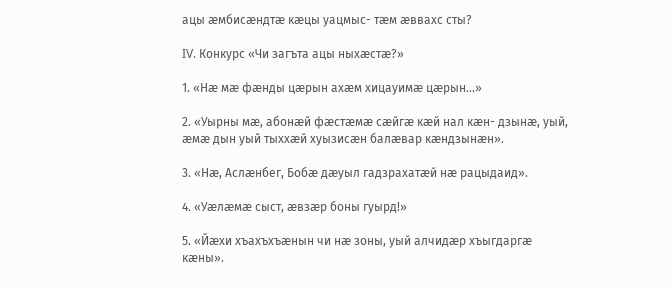ацы æмбисæндтæ кæцы уацмыс- тæм æввахс сты?

IV. Конкурс «Чи загъта ацы ныхæстæ?»

1. «Нæ мæ фæнды цæрын ахæм хицауимæ цæрын...»

2. «Уырны мæ, абонæй фæстæмæ сæйгæ кæй нал кæн- дзынæ, уый, æмæ дын уый тыххæй хуызисæн балæвар кæндзынæн».

3. «Нæ, Аслæнбег, Бобæ дæуыл гадзрахатæй нæ рацыдаид».

4. «Уæлæмæ сыст, æвзæр боны гуырд!»

5. «Йæхи хъахъхъæнын чи нæ зоны, уый алчидæр хъыгдаргæ кæны».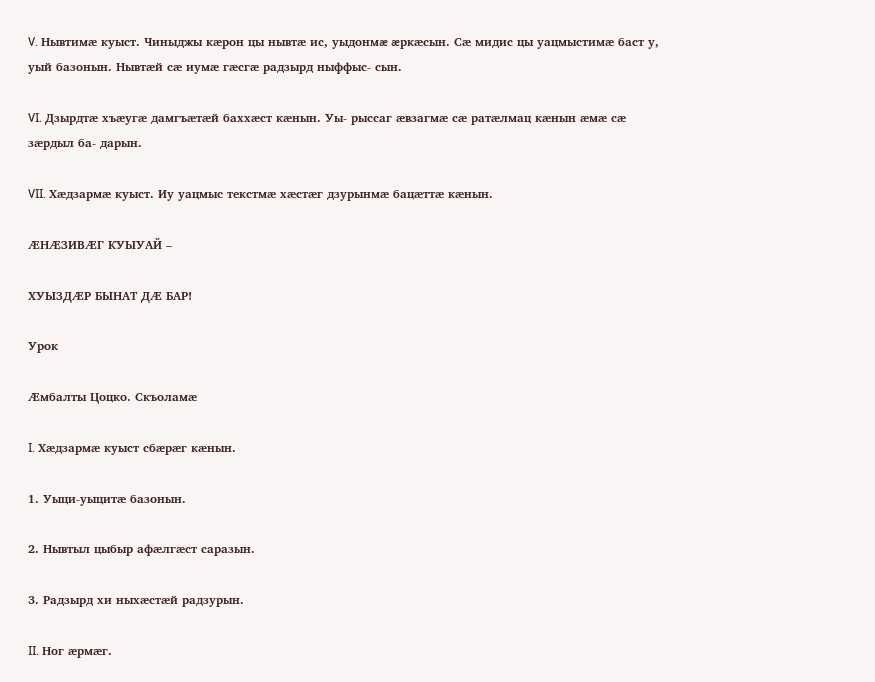V. Нывтимæ куыст. Чиныджы кæрон цы нывтæ ис, уыдонмæ æркæсын. Сæ мидис цы уацмыстимæ баст у, уый базонын. Нывтæй сæ иумæ гæсгæ радзырд ныффыс- сын.

VI. Дзырдтæ хъæугæ дамгъæтæй баххæст кæнын. Уы- рыссаг æвзагмæ сæ ратæлмац кæнын æмæ сæ зæрдыл ба- дарын.

VII. Хæдзармæ куыст. Иу уацмыс текстмæ хæстæг дзурынмæ бацæттæ кæнын.

ÆНÆЗИВÆГ КУЫУАЙ –

ХУЫЗДÆР БЫНАТ ДÆ БАР!

Урок

Æмбалты Цоцко. Скъоламæ

I. Хæдзармæ куыст сбæрæг кæнын.

1. Уыци-уыцитæ базонын.

2. Нывтыл цыбыр афæлгæст саразын.

3. Радзырд хи ныхæстæй радзурын.

II. Ног æрмæг.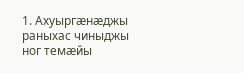1. Ахуыргæнæджы раныхас чиныджы ног темæйы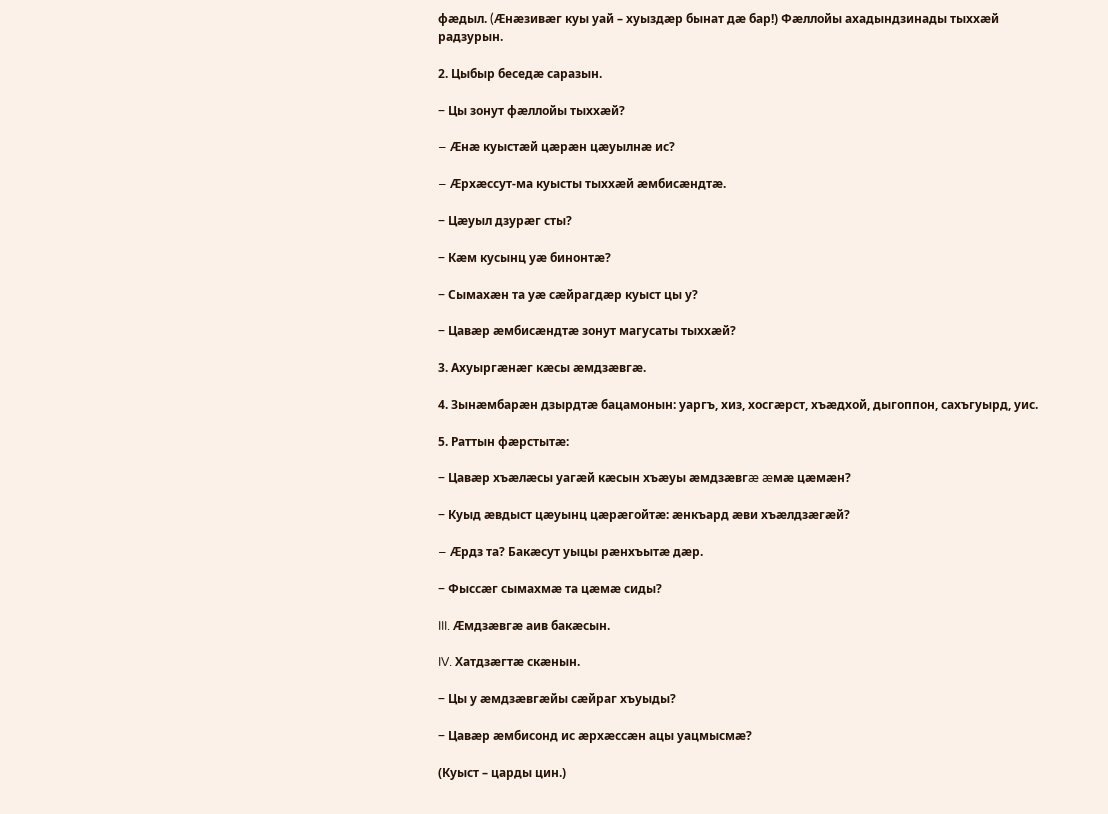фæдыл. (Æнæзивæг куы уай – хуыздæр бынат дæ бар!) Фæллойы ахадындзинады тыххæй радзурын.

2. Цыбыр беседæ саразын.

− Цы зонут фæллойы тыххæй?

− Æнæ куыстæй цæрæн цæуылнæ ис?

− Æрхæссут-ма куысты тыххæй æмбисæндтæ.

− Цæуыл дзурæг сты?

− Кæм кусынц уæ бинонтæ?

− Сымахæн та уæ сæйрагдæр куыст цы у?

− Цавæр æмбисæндтæ зонут магусаты тыххæй?

3. Ахуыргæнæг кæсы æмдзæвгæ.

4. Зынæмбарæн дзырдтæ бацамонын: уаргъ, хиз, хосгæрст, хъæдхой, дыгоппон, сахъгуырд, уис.

5. Раттын фæрстытæ:

− Цавæр хъæлæсы уагæй кæсын хъæуы æмдзæвгæ æмæ цæмæн?

− Куыд æвдыст цæуынц цæрæгойтæ: æнкъард æви хъæлдзæгæй?

− Æрдз та? Бакæсут уыцы рæнхъытæ дæр.

− Фыссæг сымахмæ та цæмæ сиды?

III. Æмдзæвгæ аив бакæсын.

IV. Хатдзæгтæ скæнын.

− Цы у æмдзæвгæйы сæйраг хъуыды?

− Цавæр æмбисонд ис æрхæссæн ацы уацмысмæ?

(Куыст – царды цин.)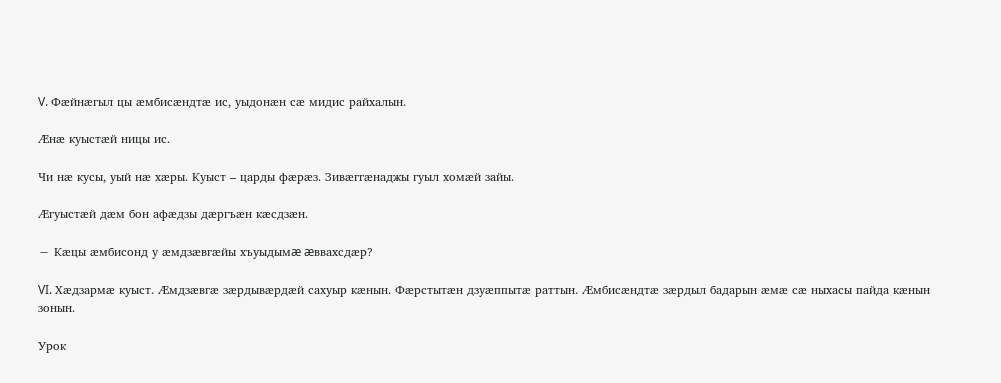V. Фæйнæгыл цы æмбисæндтæ ис, уыдонæн сæ мидис райхалын.

Æнæ куыстæй ницы ис.

Чи нæ кусы, уый нæ хæры. Куыст – царды фæрæз. Зивæггæнаджы гуыл хомæй зайы.

Æгуыстæй дæм бон афæдзы дæргъæн кæсдзæн.

− Кæцы æмбисонд у æмдзæвгæйы хъуыдымæ æввахсдæр?

VI. Хæдзармæ куыст. Æмдзæвгæ зæрдывæрдæй сахуыр кæнын. Фæрстытæн дзуæппытæ раттын. Æмбисæндтæ зæрдыл бадарын æмæ сæ ныхасы пайда кæнын зонын.

Урок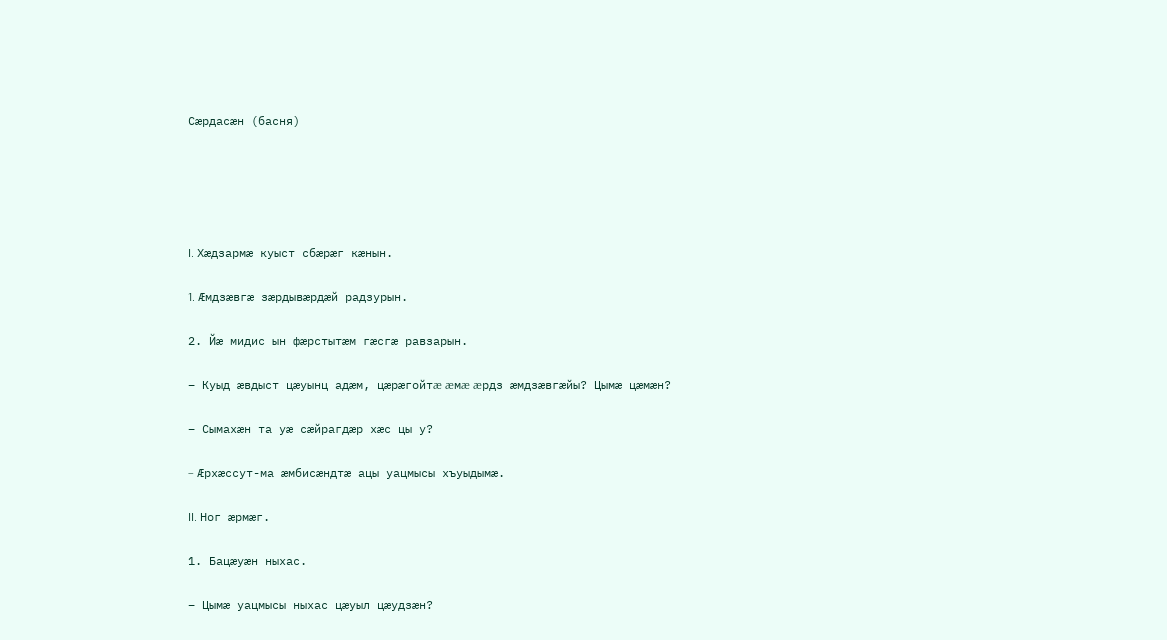Сæрдасæн (басня)





I. Хæдзармæ куыст сбæрæг кæнын.

1. Æмдзæвгæ зæрдывæрдæй радзурын.

2. Йæ мидис ын фæрстытæм гæсгæ равзарын.

− Куыд æвдыст цæуынц адæм, цæрæгойтæ æмæ æрдз æмдзæвгæйы? Цымæ цæмæн?

− Сымахæн та уæ сæйрагдæр хæс цы у?

− Æрхæссут-ма æмбисæндтæ ацы уацмысы хъуыдымæ.

II. Ног æрмæг.

1. Бацæуæн ныхас.

− Цымæ уацмысы ныхас цæуыл цæудзæн?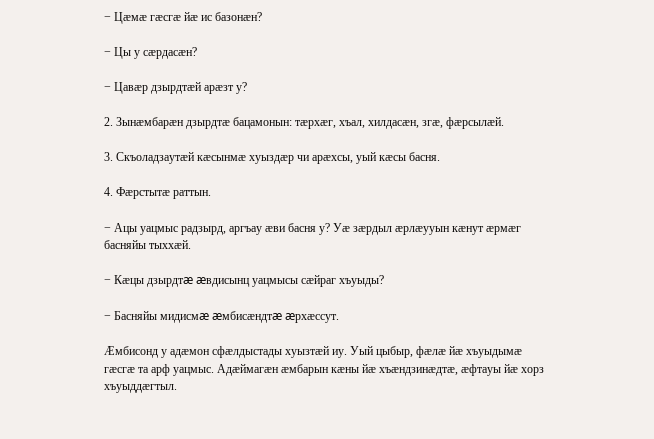− Цæмæ гæсгæ йæ ис базонæн?

− Цы у сæрдасæн?

− Цавæр дзырдтæй арæзт у?

2. Зынæмбарæн дзырдтæ бацамонын: тæрхæг, хъал, хилдасæн, згæ, фæрсылæй.

3. Скъоладзаутæй кæсынмæ хуыздæр чи арæхсы, уый кæсы басня.

4. Фæрстытæ раттын.

− Ацы уацмыс радзырд, аргъау æви басня у? Уæ зæрдыл æрлæууын кæнут æрмæг басняйы тыххæй.

− Кæцы дзырдтæ æвдисынц уацмысы сæйраг хъуыды?

− Басняйы мидисмæ æмбисæндтæ æрхæссут.

Æмбисонд у адæмон сфæлдыстады хуызтæй иу. Уый цыбыр, фæлæ йæ хъуыдымæ гæсгæ та арф уацмыс. Адæймагæн æмбарын кæны йæ хъæндзинæдтæ, æфтауы йæ хорз хъуыддæгтыл.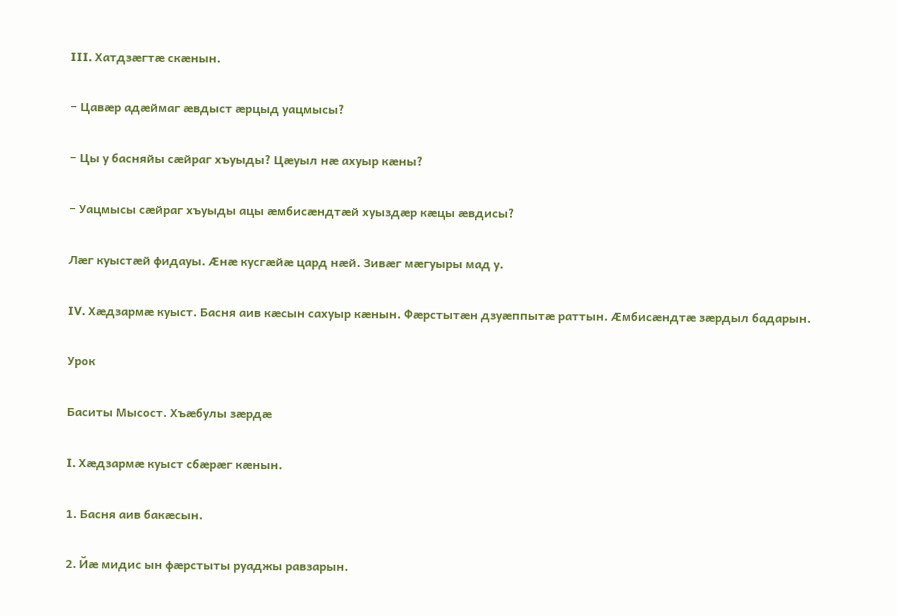III. Хатдзæгтæ скæнын.

− Цавæр адæймаг æвдыст æрцыд уацмысы?

− Цы у басняйы сæйраг хъуыды? Цæуыл нæ ахуыр кæны?

− Уацмысы сæйраг хъуыды ацы æмбисæндтæй хуыздæр кæцы æвдисы?

Лæг куыстæй фидауы. Æнæ кусгæйæ цард нæй. Зивæг мæгуыры мад у.

IV. Хæдзармæ куыст. Басня аив кæсын сахуыр кæнын. Фæрстытæн дзуæппытæ раттын. Æмбисæндтæ зæрдыл бадарын.

Урок

Баситы Мысост. Хъæбулы зæрдæ

I. Хæдзармæ куыст сбæрæг кæнын.

1. Басня аив бакæсын.

2. Йæ мидис ын фæрстыты руаджы равзарын.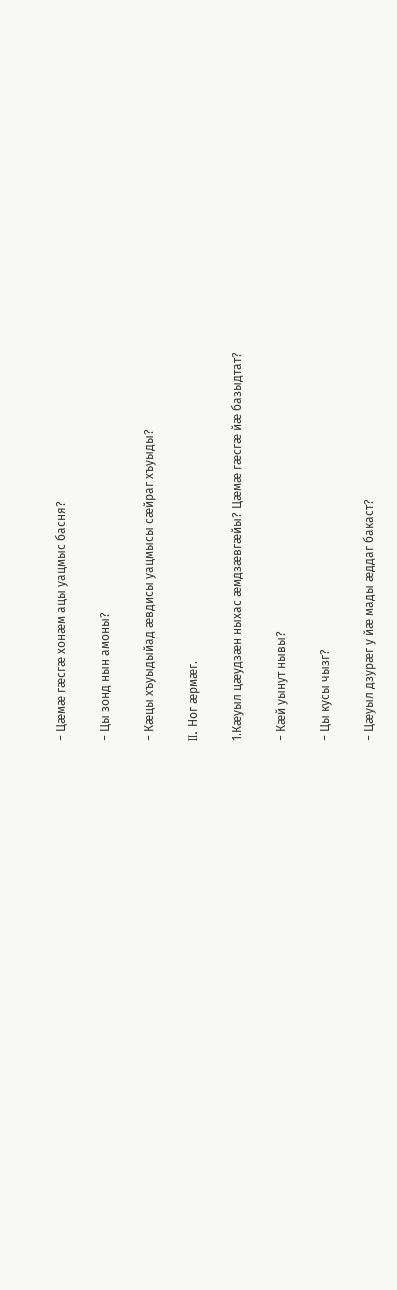− Цæмæ гæсгæ хонæм ацы уацмыс басня?

− Цы зонд нын амоны?

− Кæцы хъуыдыйад æвдисы уацмысы сæйраг хъуыды?

II. Ног æрмæг.

1.Кæуыл цæудзæн ныхас æмдзæвгæйы? Цæмæ гæсгæ йæ базыдтат?

− Кæй уынут нывы?

− Цы кусы чызг?

− Цæуыл дзурæг у йæ мады æддаг бакаст?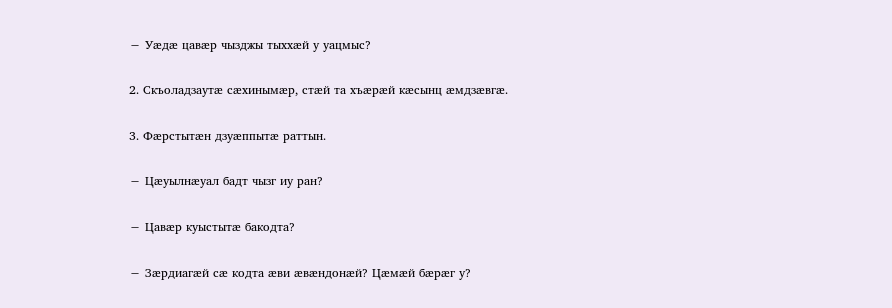− Уæдæ цавæр чызджы тыххæй у уацмыс?

2. Скъоладзаутæ сæхинымæр, стæй та хъæрæй кæсынц æмдзæвгæ.

3. Фæрстытæн дзуæппытæ раттын.

− Цæуылнæуал бадт чызг иу ран?

− Цавæр куыстытæ бакодта?

− Зæрдиагæй сæ кодта æви æвæндонæй? Цæмæй бæрæг у?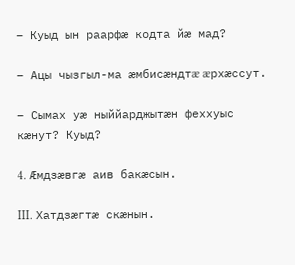− Куыд ын раарфæ кодта йæ мад?

− Ацы чызгыл-ма æмбисæндтæ æрхæссут.

− Сымах уæ ныййарджытæн феххуыс кæнут? Куыд?

4. Æмдзæвгæ аив бакæсын.

III. Хатдзæгтæ скæнын.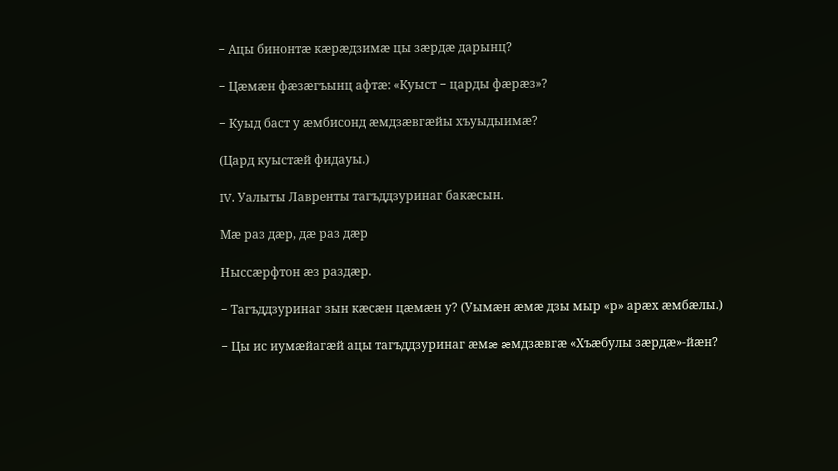− Ацы бинонтæ кæрæдзимæ цы зæрдæ дарынц?

− Цæмæн фæзæгъынц афтæ: «Куыст − царды фæрæз»?

− Куыд баст у æмбисонд æмдзæвгæйы хъуыдыимæ?

(Цард куыстæй фидауы.)

IV. Уалыты Лавренты тагъддзуринаг бакæсын.

Мæ раз дæр, дæ раз дæр

Ныссæрфтон æз раздæр.

− Тагъддзуринаг зын кæсæн цæмæн у? (Уымæн æмæ дзы мыр «р» арæх æмбæлы.)

− Цы ис иумæйагæй ацы тагъддзуринаг æмæ æмдзæвгæ «Хъæбулы зæрдæ»-йæн?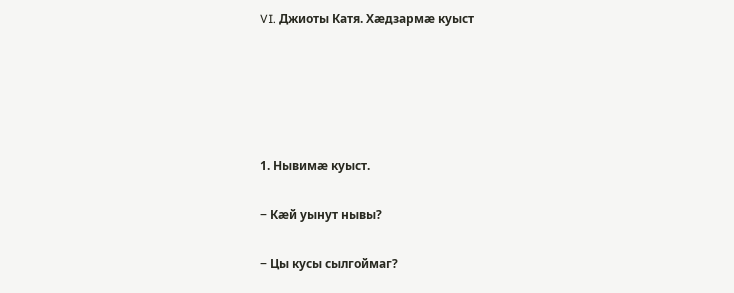VI. Джиоты Катя. Хæдзармæ куыст





1. Нывимæ куыст.

− Кæй уынут нывы?

− Цы кусы сылгоймаг?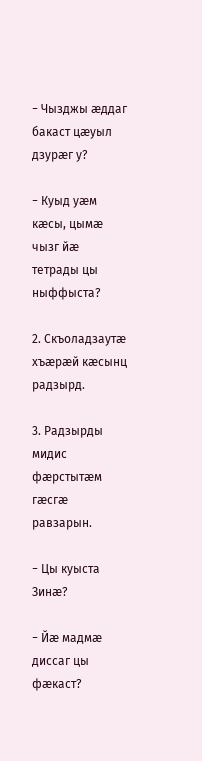− Чызджы æддаг бакаст цæуыл дзурæг у?

− Куыд уæм кæсы, цымæ чызг йæ тетрады цы ныффыста?

2. Скъоладзаутæ хъæрæй кæсынц радзырд.

3. Радзырды мидис фæрстытæм гæсгæ равзарын.

− Цы куыста Зинæ?

− Йæ мадмæ диссаг цы фæкаст?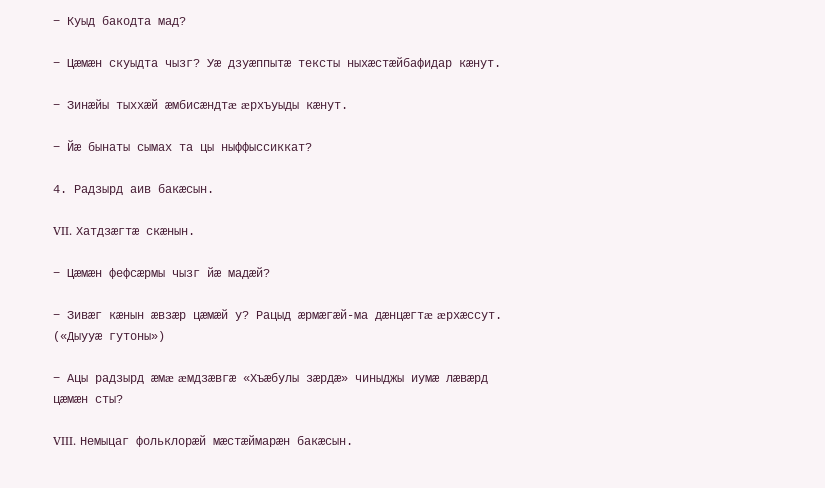− Куыд бакодта мад?

− Цæмæн скуыдта чызг? Уæ дзуæппытæ тексты ныхæстæйбафидар кæнут.

− Зинæйы тыххæй æмбисæндтæ æрхъуыды кæнут.

− Йæ бынаты сымах та цы ныффыссиккат?

4. Радзырд аив бакæсын.

VII. Хатдзæгтæ скæнын.

− Цæмæн фефсæрмы чызг йæ мадæй?

− Зивæг кæнын æвзæр цæмæй у? Рацыд æрмæгæй-ма дæнцæгтæ æрхæссут. («Дыууæ гутоны»)

− Ацы радзырд æмæ æмдзæвгæ «Хъæбулы зæрдæ» чиныджы иумæ лæвæрд цæмæн сты?

VIII. Немыцаг фольклорæй мæстæймарæн бакæсын.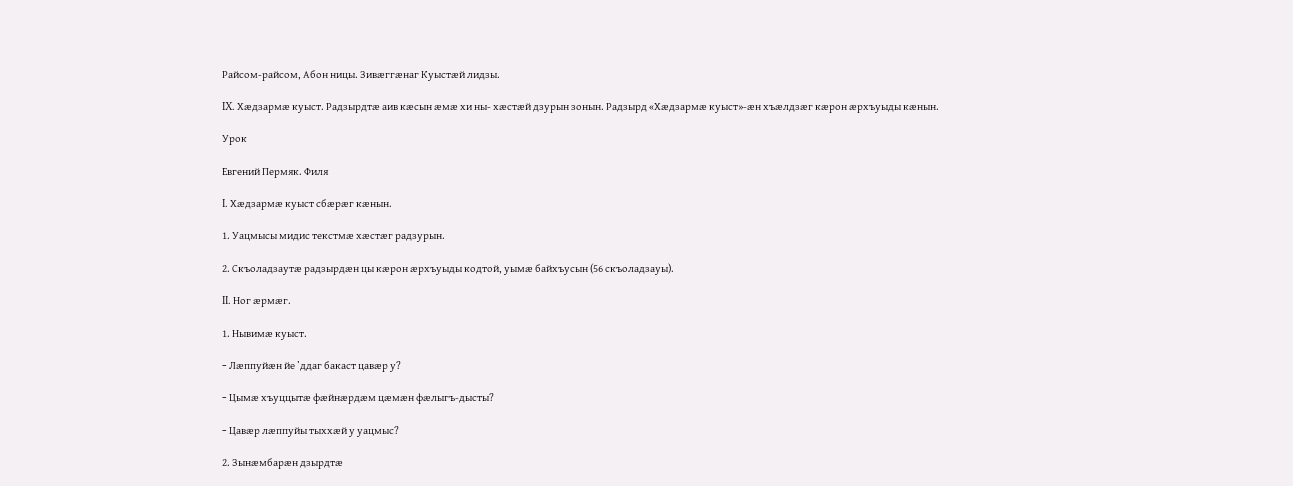Райсом-райсом, Абон ницы. Зивæггæнаг Куыстæй лидзы.

IX. Хæдзармæ куыст. Радзырдтæ аив кæсын æмæ хи ны- хæстæй дзурын зонын. Радзырд «Хæдзармæ куыст»-æн хъæлдзæг кæрон æрхъуыды кæнын.

Урок

Евгений Пермяк. Филя

I. Хæдзармæ куыст сбæрæг кæнын.

1. Уацмысы мидис текстмæ хæстæг радзурын.

2. Скъоладзаутæ радзырдæн цы кæрон æрхъуыды кодтой, уымæ байхъусын (56 скъоладзауы).

II. Ног æрмæг.

1. Нывимæ куыст.

− Лæппуйæн йе ’ддаг бакаст цавæр у?

− Цымæ хъуццытæ фæйнæрдæм цæмæн фæлыгъ-дысты?

− Цавæр лæппуйы тыххæй у уацмыс?

2. Зынæмбарæн дзырдтæ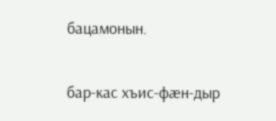бацамонын.

бар-кас хъис-фæн-дыр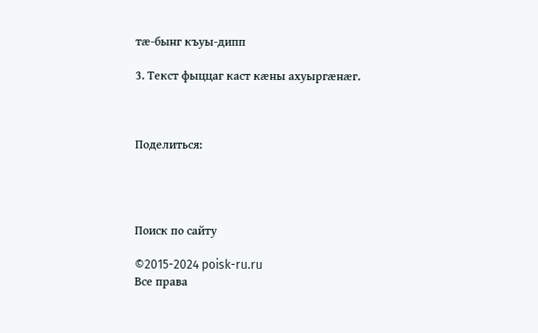тæ-бынг къуы-дипп

3. Текст фыццаг каст кæны ахуыргæнæг.



Поделиться:




Поиск по сайту

©2015-2024 poisk-ru.ru
Все права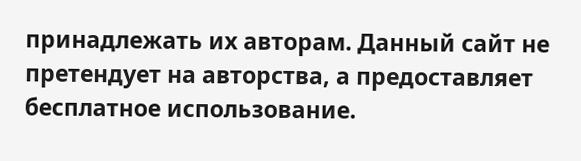принадлежать их авторам. Данный сайт не претендует на авторства, а предоставляет бесплатное использование.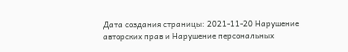Дата создания страницы: 2021-11-20 Нарушение авторских прав и Нарушение персональных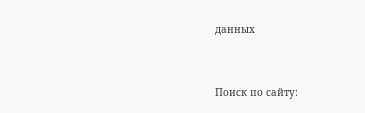данных


Поиск по сайту: